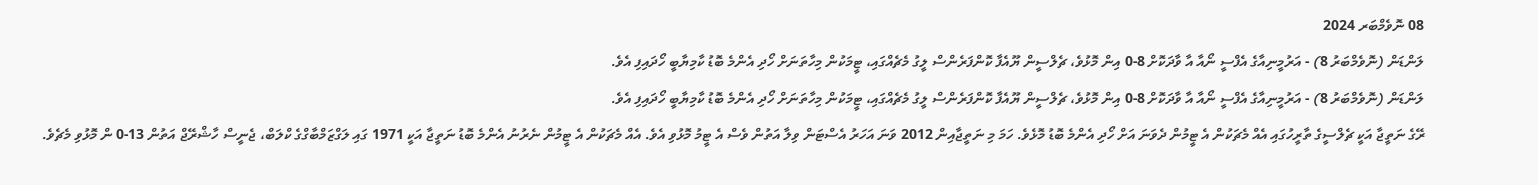08 ނޮވެމްބަރ 2024
ލަންޑަން (ނޮވެމްބަރު 8) - އަރުމީނިއާގެ އެފްސީ ނޯއާ އާ ވާދަކޮށް 8-0 އިން މޮޅުވެ، ޗެލްސީން ޔޫއެފާ ކޮންފަރެންސް ލީގު މެޗެއްގައި، ޓީމަކުން މިހާތަނަށް ހޯދި އެންމެ ބޮޑު ކާމިޔާބީ ހޯދައިފި އެވެ.
ލަންޑަން (ނޮވެމްބަރު 8) - އަރުމީނިއާގެ އެފްސީ ނޯއާ އާ ވާދަކޮށް 8-0 އިން މޮޅުވެ، ޗެލްސީން ޔޫއެފާ ކޮންފަރެންސް ލީގު މެޗެއްގައި، ޓީމަކުން މިހާތަނަށް ހޯދި އެންމެ ބޮޑު ކާމިޔާބީ ހޯދައިފި އެވެ.
ރޭގެ ނަތީޖާ އަކީ ޗެލްސީގެ ތާރީހުގައި އެއް މެޗަކުން އެ ޓީމުން ދެވަނަ އަށް ހޯދި އެންމެ ބޮޑު މޮޅެވެ. ހަމަ މި ނަތީޖާއިން 2012 ވަނަ އަހަރު އެސްޓަން ވިލާ އަތުން ވެސް އެ ޓީމު މޮޅުވި އެވެ. އެއް މެޗަކުން އެ ޓީމުން ނެރުނު އެންމެ ބޮޑު ނަތީޖާ އަކީ 1971 ގައި ލަގްޒަމްބާގްގެ ކްލަބް، ޖެނީސް ހާޝްރޭޖް އަތުން 13-0 ން މޮޅުވި މެޗެވެ.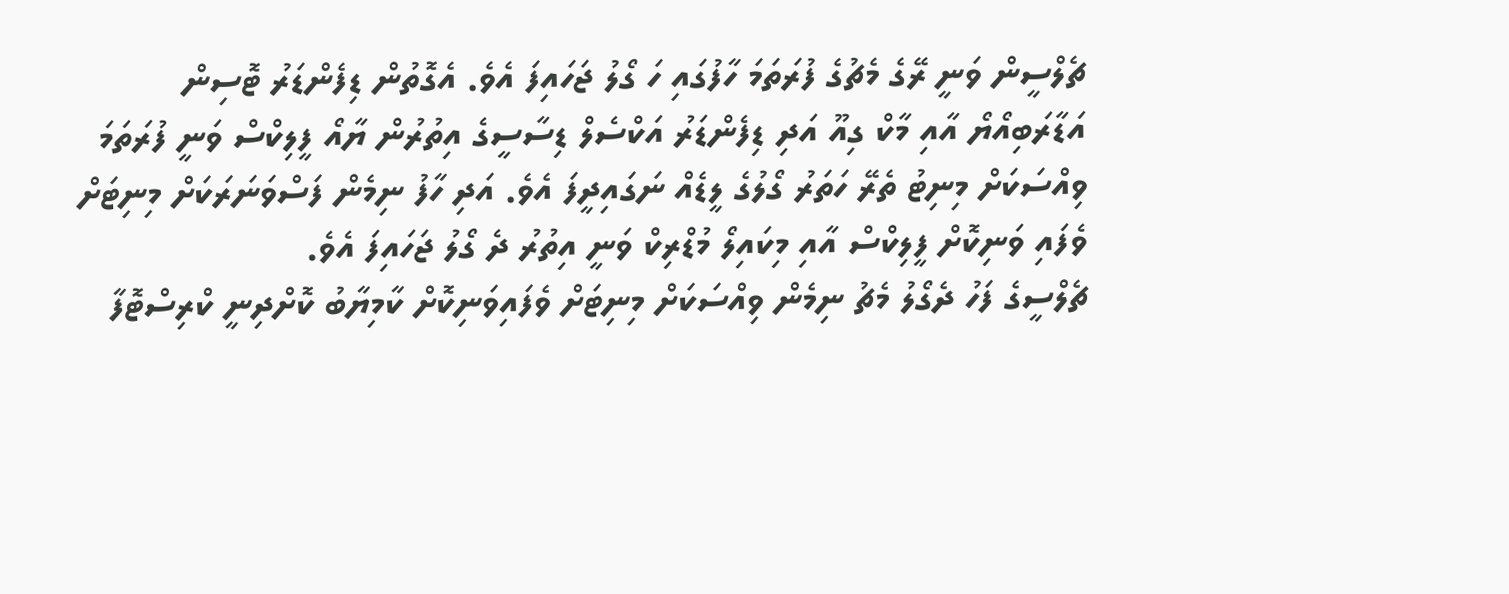ޗެލްސީން ވަނީ ރޭގެ މެޗުގެ ފުރަތަމަ ހާފުގައި ހަ ގޯލު ޖަހައިފަ އެވެ. އެގޮތުން ޑިފެންޑަރު ޓޮސިން އަޑާރަބިއޯޔޯ އާއި މާކް ގިއޫ އަދި ޑިފެންޑަރު އަކްސެލް ޑިސާސީގެ އިތުރުން ޔާއޯ ފީލިކްސް ވަނީ ފުރަތަމަ ވިއްސަކަށް މިނިޓު ތެރޭ ހަތަރު ގޯލުގެ ލީޑެއް ނަގައިދީފަ އެވެ. އަދި ހާފު ނިމެން ފަސްވަނަރަކަށް މިނިޓަށް ވެފައި ވަނިކޮށް ފީލިކްސް އާއި މިކައިލޯ މުޑްރިކް ވަނީ އިތުރު ދެ ގޯލު ޖަހައިފަ އެވެ.
ޗެލްސީގެ ފަހު ދެގޯލު މެޗު ނިމެން ވިއްސަކަށް މިނިޓަށް ވެފައިވަނިކޮށް ކާމިޔާބު ކޮށްދިނީ ކްރިސްޓޮފާ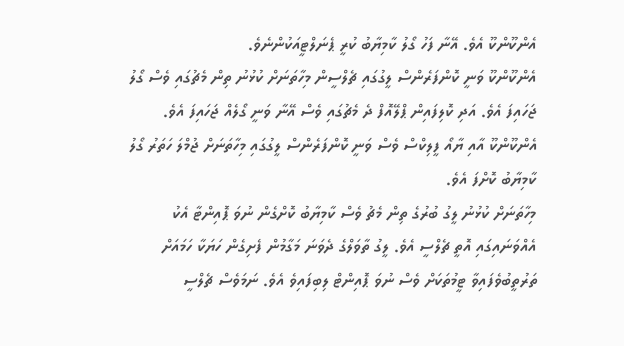އެންކޫންކޫ އެވެ. އޭނާ ފަހު ގޯލު ކާމިޔާބު ކުރީ ޕެނަލްޓީއަކުންނެވެ.
އެންކޫންކޫ ވަނީ ކޮންފަރެންސް ލީގުގައި ޗެލްސީން މިހާތަނަށް ކުޅުނު ތިން މެޗުގައި ވެސް ގޯލު ޖަހައިފަ އެވެ. އަދި ކޮލިފައިން ޕްލޭއޮފް ދެ މެޗުގައި ވެސް އޭނާ ވަނީ ގޯލެއް ޖަހައިފަ އެވެ. އެންކޫންކޫ އާއި ޔާއޯ ފީލިކްސް ވެސް ވަނީ ކޮންފަރެންސް ލީގުގައި މިހާތަނަށް ޖުމްލަ ހަތަރު ގޯލު ކާމިޔާބު ކޮށްފަ އެވެ.
މިހާތަނަށް ކުޅުނު ލީގު ބުރުގެ ތިން މެޗު ވެސް ކާމިޔާބު ކޮށްގެން ނުވަ ޕޮއިންޓާ އެކު އެއްވަނައިގައި އޮތީ ޗެލްސީ އެވެ. ލީގު ތާވަލްގެ ދެވަނަ މަގާމުން ފެށިގެން ހަޔަކާ ހަމައަށް ތަރުތީބުވެފައިވާ ޓީމުތަކަށް ވެސް ނުވަ ޕޮއިންޓް ލިބިފައިވެ އެވެ. ނަމަވެސް ޗެލްސީ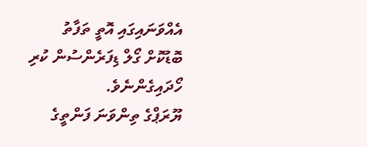އެއްވަނައިގައި އޮތީ ތަފާތު ބޮޑުކޮށް ގޯލް ޑިފަރެންސުން ކުރި ހޯދައިގެންނެވެ.
ޔޫރަޕްގެ ތިންވަނަ ފަންތީގެ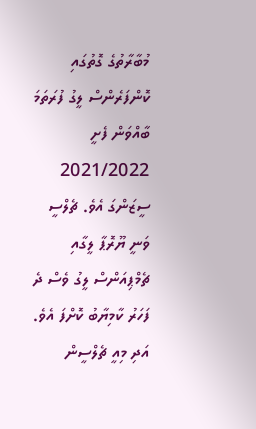މުބާރާތުގެ ގޮތުގައި ކޮންފަރެންސް ލީގު ފުރަތަމަ ބާއްވަން ފެށީ 2021/2022 ސީޒަންގަ އެވެ. ޗެލްސީ ވަނީ ޔޫރޮޕާ ލީގާއި ޗެމްޕިއަންސް ލީގު ވެސް ދެ ފަހަރު ކާމިޔާބު ކޮށްފަ އެވެ. އަދި މިއީ ޗެލްސީން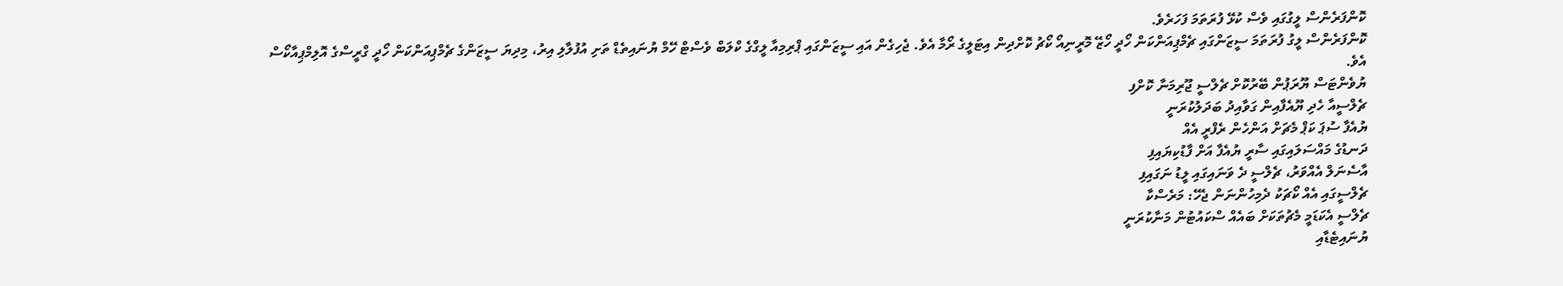ކޮންފަރެންސް ލީގުގައި ވެސް ކުޅޭ ފުރަތަމަ ފަހަރެވެ.
ކޮންފަރެންސް ލީގު ފުރަތަމަ ސީޒަންގައި ޗެމްޕިއަންކަން ހޯދީ ހޯޒޭ މޮރީނިއޯ ކޯޗު ކޮށްދިން އިޓަލީގެ ރޯމާ އެވެ. ޖެހިގެން އައި ސީޒަންގައި ޕްރިމިއާ ލީގްގެ ކްލަބް ވެސްޓް ހޭމް ޔުނައިތެޑް ތަށި އުފުލާލި އިރު، މިދިޔަ ސީޒަންގެ ޗެމްޕިއަންކަން ހޯދީ ގްރީސްގެ އޮލިމްޕިއާކޯސް އެވެ.
ޔުވެންޓަސް ޔޫރަޕުން ބޭރުކޮށް ޗެލްސީ ޖޫރިމަނާ ކޮށްފި
ޗެލްސީއާ ހެދި ޔޫއެފާއިން ގަވާއިދު ބަދަލުކުރަނީ
ޔުއެފާ ސުޕަ ކަޕް މެޗަށް އަންހެން ރެފްރީ އެއް
ދަނޑުގެ މައްސަލައިގައި ސާރީ ޔުއެފާ އަށް ފާޑުކިޔައިފި
އާސެނަލް އެއްވަރު، ޗެލްސީ ދެ ވަނައިގައި ލީޑު ނަގައިފި
ޗެލްސީގައި އެއް ކޯޗަކު ދެމިހުންނަން ޖެހޭ: މަރެސްކާ
ޗެލްސީ އެކަޑަމީ މެޗުތަކަށް ބައެއް ސްކައުޓުން މަނާކުރަނީ
ޔުނައިޓެޑާއި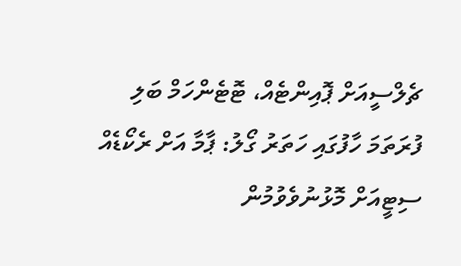ޗެލްސީއަށް ޕޮއިންޓެއް، ޓޮޓެންހަމް ބަލި
ފުރަތަމަ ހާފުގައި ހަތަރު ގޯލު: ޕާމާ އަށް ރެކޯޑެއް
ސިޓީއަށް މޮޅުނުވެވުމުން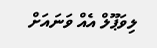ލިވަޕޫލް އެއް ވަނައަށް